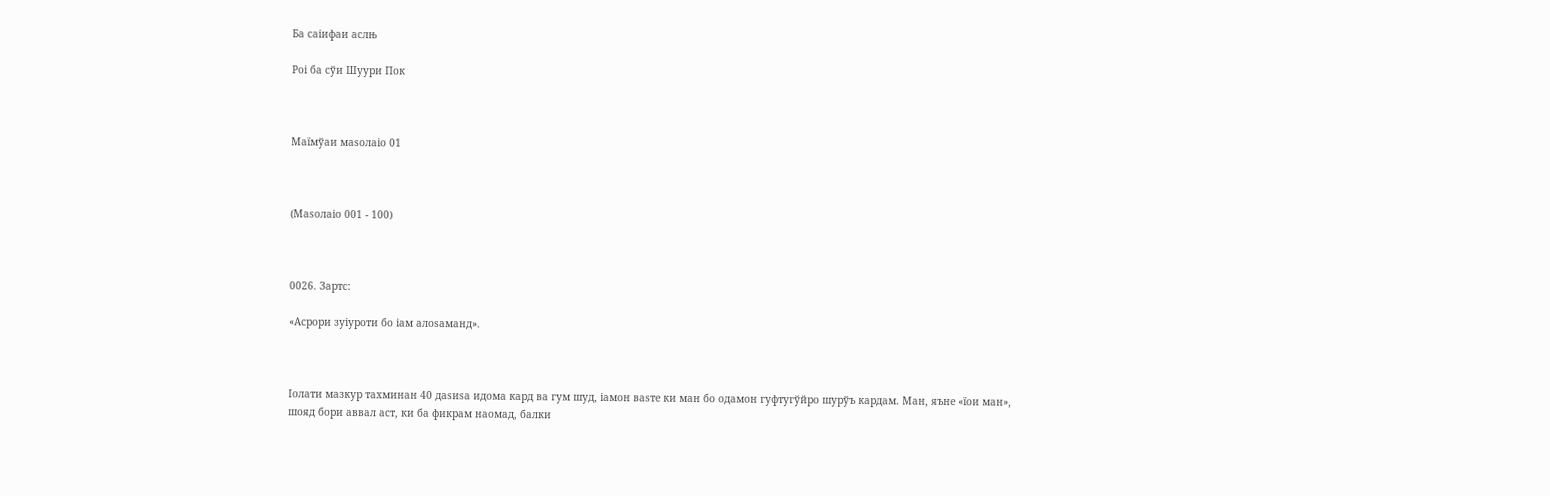Ба саіифаи аслњ

Роі ба сўи Шуури Пок



Маїмўаи маѕолаіо 01



(Маѕолаіо 001 - 100)



0026. Зартс:

«Асрори зуіуроти бо іам алоѕаманд».



Іолати мазкур тахминан 40 даѕиѕа идома кард ва гум шуд, іамон ваѕте ки ман бо одамон гуфтугўйро шурўъ кардам. Ман, яъне «їои ман», шояд бори аввал аст, ки ба фикрам наомад, балки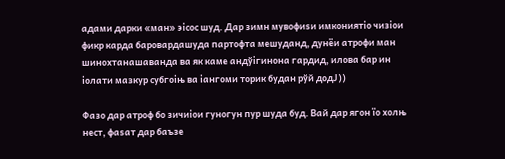адами дарки «ман» эісос шуд. Дар зимн мувофиѕи имкониятіо чизіои фикр карда баровардашуда партофта мешуданд, дунёи атрофи ман шинохтанашаванда ва як каме андўігинона гардид, илова бар ин іолати мазкур субгоіњ ва іангоми торик будан рўй додJ))

Фазо дар атроф бо зичиіои гуногун пур шуда буд. Вай дар ягон їо холњ нест, фаѕат дар баъзе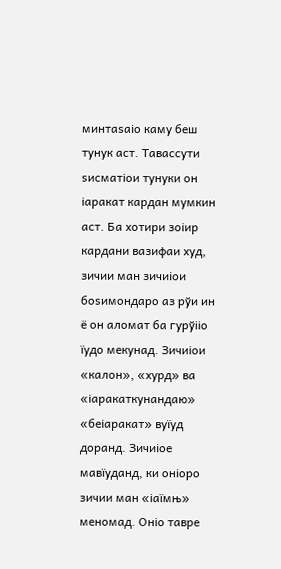минтаѕаіо каму беш тунук аст. Тавассути ѕисматіои тунуки он іаракат кардан мумкин аст. Ба хотири зоіир кардани вазифаи худ, зичии ман зичиіои боѕимондаро аз рўи ин ё он аломат ба гурўііо їудо мекунад. Зичиіои «калон», «хурд» ва «іаракаткунандаю» «беіаракат» вуїуд доранд. Зичиіое мавїуданд, ки оніоро зичии ман «іаїмњ» меномад. Оніо тавре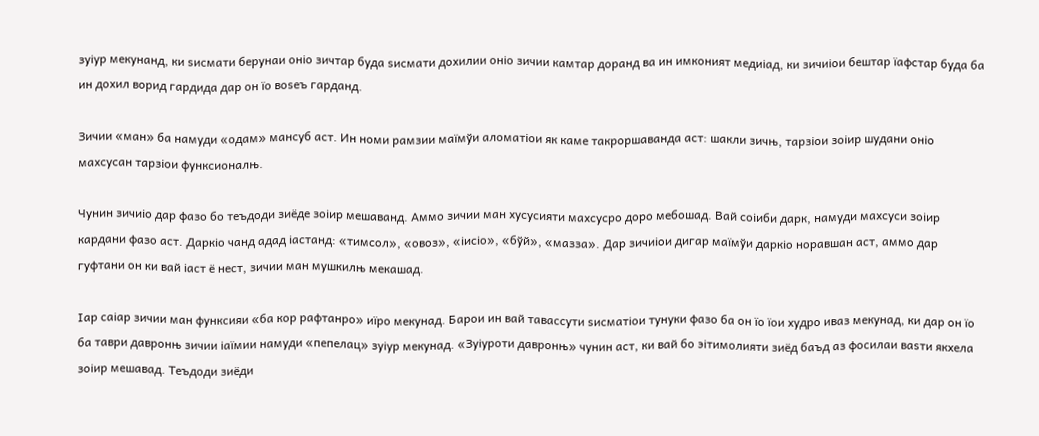зуіур мекунанд, ки ѕисмати берунаи оніо зичтар буда ѕисмати дохилии оніо зичии камтар доранд ва ин имконият медиіад, ки зичиіои бештар їафстар буда ба ин дохил ворид гардида дар он їо воѕеъ гарданд.

Зичии «ман» ба намуди «одам» мансуб аст. Ин номи рамзии маїмўи аломатіои як каме такроршаванда аст: шакли зичњ, тарзіои зоіир шудани оніо махсусан тарзіои функсионалњ.

Чунин зичиіо дар фазо бо теъдоди зиёде зоіир мешаванд. Аммо зичии ман хусусияти махсусро доро мебошад. Вай соіиби дарк, намуди махсуси зоіир кардани фазо аст. Даркіо чанд адад іастанд: «тимсол», «овоз», «іисіо», «бўй», «мазза». Дар зичиіои дигар маїмўи даркіо норавшан аст, аммо дар гуфтани он ки вай іаст ё нест, зичии ман мушкилњ мекашад.

Іар саіар зичии ман функсияи «ба кор рафтанро» иїро мекунад. Барои ин вай тавассути ѕисматіои тунуки фазо ба он їо їои худро иваз мекунад, ки дар он їо ба таври давронњ зичии іаїмии намуди «пепелац» зуіур мекунад. «Зуіуроти давронњ» чунин аст, ки вай бо эітимолияти зиёд баъд аз фосилаи ваѕти якхела зоіир мешавад. Теъдоди зиёди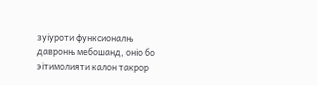зуіуроти функсионалњ давронњ мебошанд, оніо бо эітимолияти калон такрор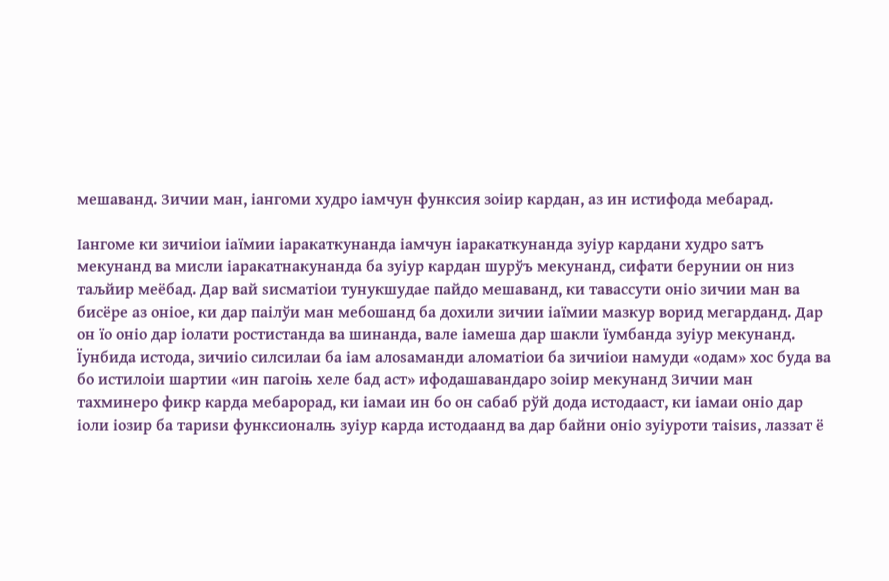мешаванд. Зичии ман, іангоми худро іамчун функсия зоіир кардан, аз ин истифода мебарад.

Іангоме ки зичиіои іаїмии іаракаткунанда іамчун іаракаткунанда зуіур кардани худро ѕатъ мекунанд ва мисли іаракатнакунанда ба зуіур кардан шурўъ мекунанд, сифати берунии он низ таљйир меёбад. Дар вай ѕисматіои тунукшудае пайдо мешаванд, ки тавассути оніо зичии ман ва бисёре аз оніое, ки дар паілўи ман мебошанд ба дохили зичии іаїмии мазкур ворид мегарданд. Дар он їо оніо дар іолати ростистанда ва шинанда, вале іамеша дар шакли їумбанда зуіур мекунанд. Їунбида истода, зичиіо силсилаи ба іам алоѕаманди аломатіои ба зичиіои намуди «одам» хос буда ва бо истилоіи шартии «ин пагоіњ хеле бад аст» ифодашавандаро зоіир мекунанд Зичии ман тахминеро фикр карда мебарорад, ки іамаи ин бо он сабаб рўй дода истодааст, ки іамаи оніо дар іоли іозир ба тариѕи функсионалњ зуіур карда истодаанд ва дар байни оніо зуіуроти таіѕиѕ, лаззат ё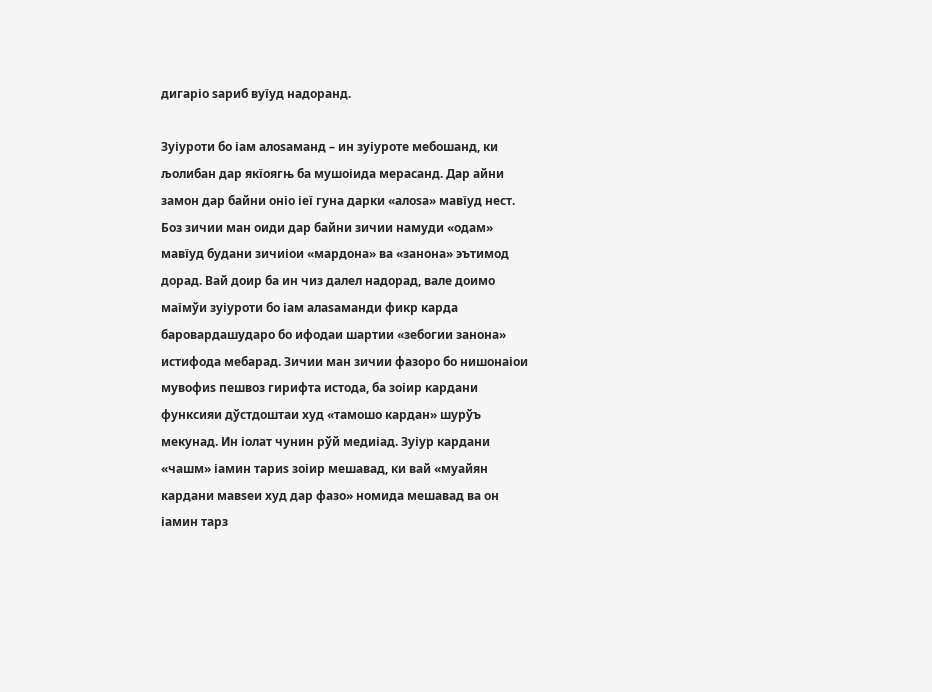дигаріо ѕариб вуїуд надоранд.

Зуіуроти бо іам алоѕаманд – ин зуіуроте мебошанд, ки љолибан дар якїоягњ ба мушоіида мерасанд. Дар айни замон дар байни оніо іеї гуна дарки «алоѕа» мавїуд нест. Боз зичии ман оиди дар байни зичии намуди «одам» мавїуд будани зичиіои «мардона» ва «занона» эътимод дорад. Вай доир ба ин чиз далел надорад, вале доимо маїмўи зуіуроти бо іам алаѕаманди фикр карда баровардашударо бо ифодаи шартии «зебогии занона» истифода мебарад. Зичии ман зичии фазоро бо нишонаіои мувофиѕ пешвоз гирифта истода, ба зоіир кардани функсияи дўстдоштаи худ «тамошо кардан» шурўъ мекунад. Ин іолат чунин рўй медиіад. Зуіур кардани «чашм» іамин тариѕ зоіир мешавад, ки вай «муайян кардани мавѕеи худ дар фазо» номида мешавад ва он іамин тарз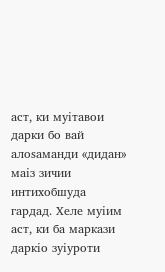аст, ки муітавои дарки бо вай алоѕаманди «дидан» маіз зичии интихобшуда гардад. Хеле муіим аст, ки ба маркази даркіо зуіуроти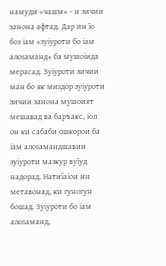намуди «чашм» - и зичии занона афтад. Дар ин їо боз іам «зуіуроти бо іам алоѕаманд» ба мушоіида мерасад. Зуіуроти зичии ман бо як миѕдор зуіуроти зичии занона мушоият мешавад ва баръакс, іол он ки сабаби ошкорои ба іам алоѕамандшавии зуіуроти мазкур вуїуд надорад. Натиїаіои ин метавонад, ки гуногун бошад. Зуіуроти бо іам алоѕаманд,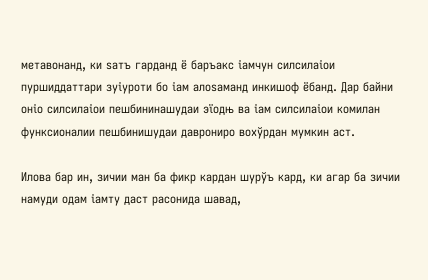метавонанд, ки ѕатъ гарданд ё баръакс іамчун силсилаіои пуршиддаттари зуіуроти бо іам алоѕаманд инкишоф ёбанд. Дар байни оніо силсилаіои пешбининашудаи эїодњ ва іам силсилаіои комилан функсионалии пешбинишудаи даврониро вохўрдан мумкин аст.

Илова бар ин, зичии ман ба фикр кардан шурўъ кард, ки агар ба зичии намуди одам іамту даст расонида шавад,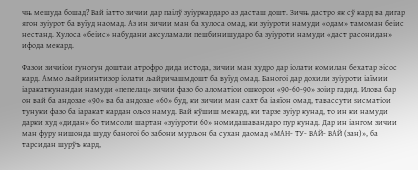чњ мешуда бошад? Вай іатто зичии дар паілў зуіуркардаро аз дасташ дошт. Зичњ дастро як сў кард ва дигар ягон зуіурот ба вуїуд наомад. Аз ин зичии ман ба хулоса омад, ки зуіуроти намуди «одам» тамоман беіис нестанд. Хулоса «беіис» набудани аксуламали пешбинишударо ба зуіуроти намуди «даст расонидан» ифода мекард.

Фазои зичиіои гуногун доштаи атрофро дида истода, зичии ман худро дар іолати комилан бехатар эісос кард. Аммо љайриинтизор іолати љайричашмдошт ба вуїуд омад. Баногоі дар дохили зуіуроти іаїмии іаракаткунандаи намуди «пепелац» зичии фазо бо аломатіои ошкорои «90-60-90» зоіир гадид. Илова бар он вай ба андозае «90» ва ба андозае «60» буд, ки зичии ман сахт ба іаяїон омад, тавассути ѕисматіои тунуки фазо ба іаракат кардан ољоз намуд. Вай кўшиш мекард, ки тарзе зуіур кунад, то ин ки намуди дарки худ «дидан» бо тимсоли шартан «зуіуроти 60» номидашавандаро пур кунад. Дар ин іангом зичии ман фуру нишонда шуду баногоі бо забони мурљон ба сухан даомад «МАН- ТУ- ВАЙ- ВАЙ (зан)», ба тарсидан шурўъ кард,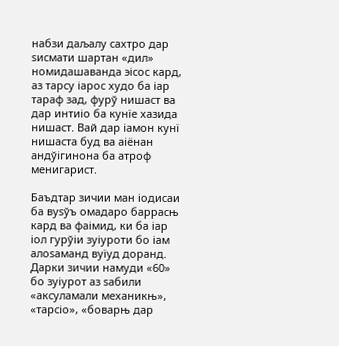набзи даљалу сахтро дар ѕисмати шартан «дил» номидашаванда эісос кард, аз тарсу іарос худо ба іар тараф зад, фурў нишаст ва дар интиіо ба кунїе хазида нишаст. Вай дар іамон кунї нишаста буд ва аіёнан андўігинона ба атроф менигарист.

Баъдтар зичии ман іодисаи ба вуѕўъ омадаро баррасњ кард ва фаімид, ки ба іар іол гурўіи зуіуроти бо іам алоѕаманд вуїуд доранд. Дарки зичии намуди «60» бо зуіурот аз ѕабили «аксуламали механикњ», «тарсіо», «боварњ дар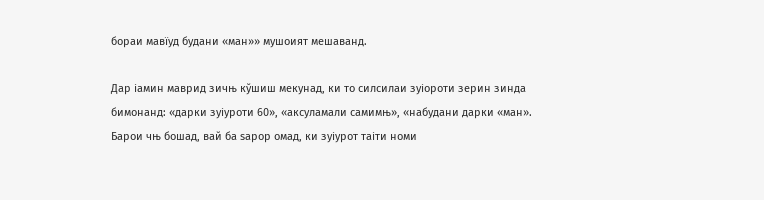бораи мавїуд будани «ман»» мушоият мешаванд.

Дар іамин маврид зичњ кўшиш мекунад, ки то силсилаи зуіороти зерин зинда бимонанд: «дарки зуіуроти 60», «аксуламали самимњ», «набудани дарки «ман». Барои чњ бошад, вай ба ѕарор омад, ки зуіурот таіти номи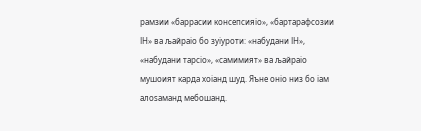рамзии «баррасии консепсияіо», «бартарафсозии ІН» ва љайраіо бо зуіуроти: «набудани ІН», «набудани тарсіо», «самимият» ва љайраіо мушоият карда хоіанд шуд. Яъне оніо низ бо іам алоѕаманд мебошанд.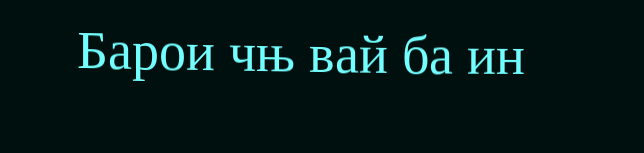Барои чњ вай ба ин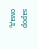ѕарор омад,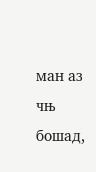ман аз чњ бошад,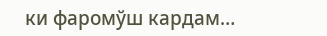ки фаромўш кардам…